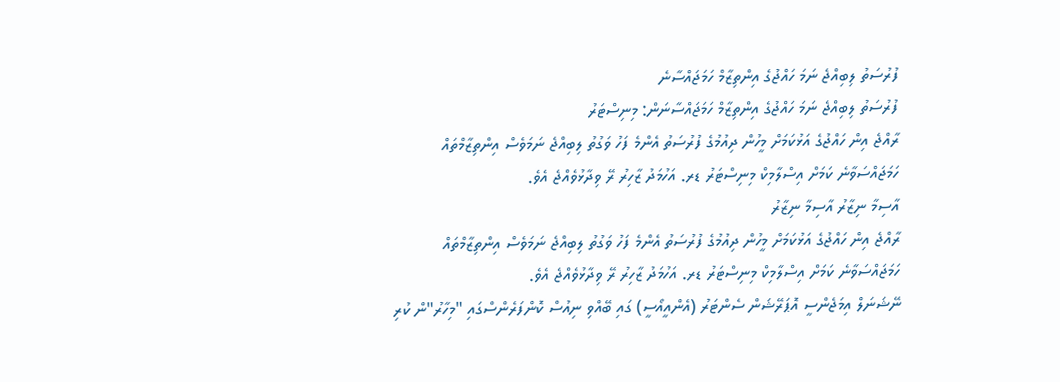ފުރުސަތު ލިބިއްޖެ ނަމަ ހައްޖުގެ އިންތިޒާމް ހަމަޖައްސާނެ
ފުރުސަތު ލިބިއްޖެ ނަމަ ހައްޖުގެ އިންތިޒާމް ހަމަޖައްސާނަން: މިނިސްޓަރު
ރާއްޖެ އިން ހައްޖުގެ އަޅުކަމަށް މީހުން ދިއުމުގެ ފުރުސަތު އެންމެ ފަހު ވަގުތު ލިބިއްޖެ ނަމަވެސް އިންތިޒާމްތައް ހަމަޖައްސަވާނެ ކަމަށް އިސްލާމިކް މިނިސްޓަރު ޑރ. އަހުމަދު ޒާހިރު ރޭ ވިދާޅުވެއްޖެ އެވެ.
އާސިމާ ނިޒާރު އާސިމާ ނިޒާރު
ރާއްޖެ އިން ހައްޖުގެ އަޅުކަމަށް މީހުން ދިއުމުގެ ފުރުސަތު އެންމެ ފަހު ވަގުތު ލިބިއްޖެ ނަމަވެސް އިންތިޒާމްތައް ހަމަޖައްސަވާނެ ކަމަށް އިސްލާމިކް މިނިސްޓަރު ޑރ. އަހުމަދު ޒާހިރު ރޭ ވިދާޅުވެއްޖެ އެވެ.
ނޭޝަނަލް އިމަޖެންސީ އޮޕަރޭޝަން ސެންޓަރު (އެންއީއޯސީ) ގައި ބޭއްވި ނިއުސް ކޮންފަރެންސްގައި "މިހާރު"ން ކުރި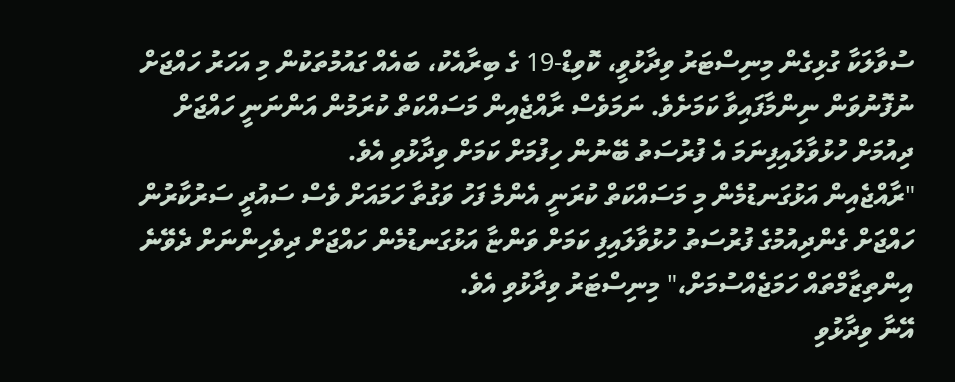ސުވާލަކާ ގުޅިގެން މިނިސްޓަރު ވިދާޅުވީ، ކޮވިޑް-19 ގެ ބިރާއެކު، ބައެއް ގައުމުތަކުން މި އަހަރު ހައްޖަށް ނުފޮނުވަން ނިންމާފައިވާ ކަމަށެވެ. ނަމަވެސް ރާއްޖެއިން މަސައްކަތް ކުރަމުން އަންނަނީ ހައްޖަށް ދިއުމަށް ހުޅުވާލައިފިނަމަ އެ ފުރުސަތު ބޭނުން ހިފުމަށް ކަމަށް ވިދާޅުވި އެވެ.
"ރާއްޖެއިން އަޅުގަނޑުމެން މި މަސައްކަތް ކުރަނީ އެންމެ ފަހު ވަގުތާ ހަމައަށް ވެސް ސައުދީ ސަރުކާރުން ހައްޖަށް ގެންދިއުމުގެ ފުރުސަތު ހުޅުވާލައިފި ކަމަށް ވަންޏާ އަޅުގަނޑުމެން ހައްޖަށް ދިވެހިންނަށް ދެވޭނެ އިންތިޒާމްތައް ހަމަޖެއްސުމަށް،" މިނިސްޓަރު ވިދާޅުވި އެވެ.
އޭނާ ވިދާޅުވި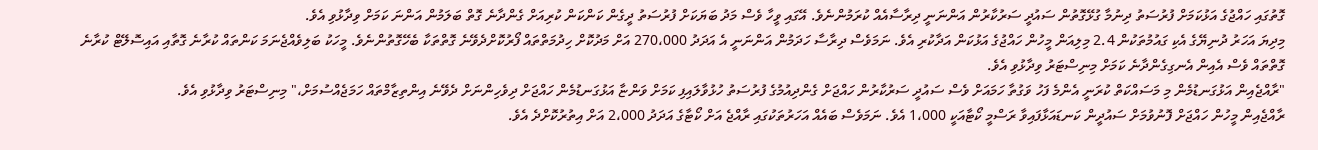ގޮތުގައި ހައްޖުގެ އަޅުކަމަށް ފުރުސަތު ދިނުމާ ގުޅޭގޮތުން ސައުދީ ސަރުކާރުން އަންނަނީ ދިރާސާއެއް ކުރަމުންނެވެ. އޭގައި ވީހާ ވެސް މަދު ބަޔަކަށް ފުރުސަތު ދީގެން ކަންކަން ކުރިއަށް ގެންދާނެ ގޮތް ބަލަމުން އަންނަ ކަމަށް ވިދާޅުވި އެވެ.
މިދިޔަ އަހަރު ދުނިޔޭގެ އެކި ގައުމުތަކުން 2.4 މިލިއަން މީހުން ހައްޖުގެ އަޅުކަން އަދާކުރި އެވެ. ނަމަވެސް ދިރާސާ ހަދަމުން އަންނަނީ އެ އަދަދު 270،000 އަށް މަދުކޮށް ހިދުމަތްތައް ފޯރުކޮށްދެވޭނެ ގޮތްތަކާ ބެހޭގޮތުންނެވެ. މީހަކު ބަލިވެއްޖެނަމަ ކަންތައް ކުރާނެ ގޮތާއި އައިސޮލޭޓް ކުރާނެ ގޮތްތައް ވެސް އެއިން އެނގިގެންދާނެ ކަމަށް މިނިސްޓަރު ވިދާޅުވި އެވެ.
"ރާއްޖެއިން އަޅުގަނޑުމެން މި މަސައްކަތް ކުރަނީ އެންމެ ފަހު ވަގުތާ ހަމައަށް ވެސް ސައުދީ ސަރުކާރުން ހައްޖަށް ގެންދިއުމުގެ ފުރުސަތު ހުޅުވާލައިފި ކަމަށް ވަންޏާ އަޅުގަނޑުމެން ހައްޖަށް ދިވެހިންނަށް ދެވޭނެ އިންތިޒާމްތައް ހަމަޖެއްސުމަށް،" މިނިސްޓަރު ވިދާޅުވި އެވެ.
ރާއްޖެއިން މީހުން ހައްޖަށް ފޮނުވުމަށް ސައުދީން ކަނޑައަޅާފައިވާ ރަސްމީ ކޯޓާއަކީ 1،000 އެވެ. ނަމަވެސް ބައެއް އަހަރުތަކުގައި ރާއްޖެ އަށް ކޯޓާގެ އަދަދު 2،000 އަށް އިތުރުކޮށްދެ އެވެ.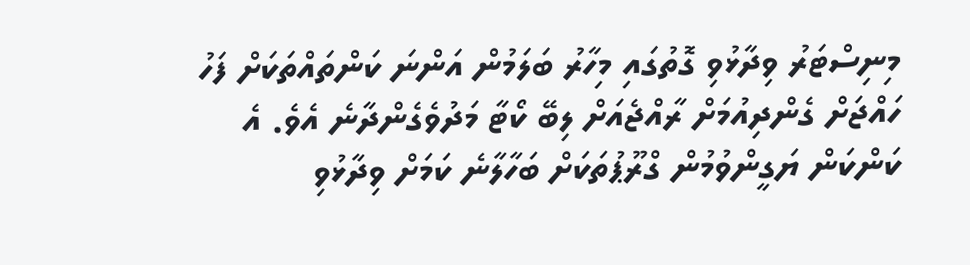މިނިސްޓަރު ވިދާޅުވި ގޮތުގައި މިހާރު ބަލަމުން އަންނަ ކަންތައްތަކަށް ފަހު ހައްޖަށް ގެންދިއުމަށް ރާއްޖެއަށް ލިބޭ ކޯޓާ މަދުވެގެންދާނެ އެވެ. އެ ކަންކަން ޔަގީންވުމުން ގްރޫޕުތަކަށް ބަހާލާނެ ކަމަށް ވިދާޅުވި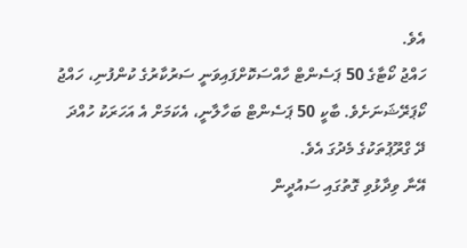އެވެ.
ހައްޖު ކޯޓާގެ 50 ޕަސެންޓް ހާއްސަކޮށްފައިވަނީ ސަރުކާރުގެ ކުންފުނި، ހައްޖު ކޯޕަރޭޝަނަށެވެ. ބާކީ 50 ޕަސެންޓް ބަހާލާނީ، އެކަމަށް އެ އަހަރަކު ހުއްދަ ދޭ ގްރޫޕުތަކުގެ މެދުގަ އެވެ.
އޭނާ ވިދާޅުވި ގޮތުގައި ސައުދީން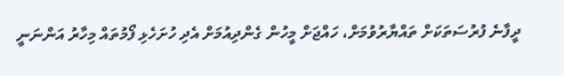ދީފާނެ ފުރުސަތަކަށް ތައްޔާރުވުމަށް، ހައްޖަށް މީހުން ގެންދިއުމަށް އެދި ހުށަހެޅި ފޯމުތައް މިހާރު އަންނަނީ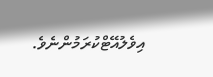އިވެލުއޭޓްކުރަމުންނެވެ.